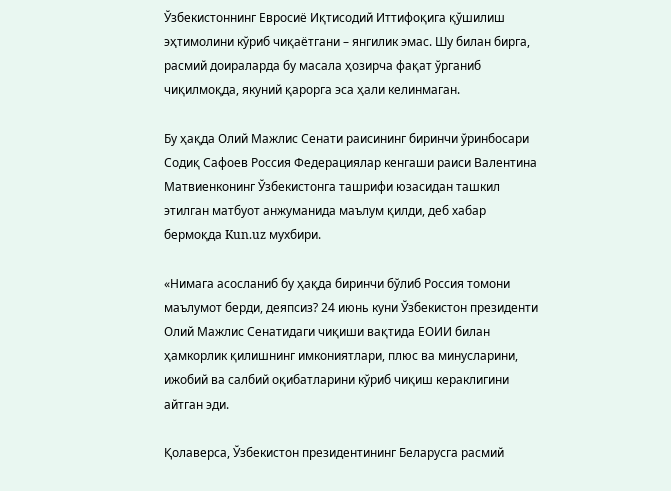Ўзбекистоннинг Евросиё Иқтисодий Иттифоқига қўшилиш эҳтимолини кўриб чиқаётгани – янгилик эмас. Шу билан бирга, расмий доираларда бу масала ҳозирча фақат ўрганиб чиқилмоқда, якуний қарорга эса ҳали келинмаган.

Бу ҳақда Олий Мажлис Сенати раисининг биринчи ўринбосари Содиқ Сафоев Россия Федерациялар кенгаши раиси Валентина Матвиенконинг Ўзбекистонга ташрифи юзасидан ташкил этилган матбуот анжуманида маълум қилди, деб хабар бермоқда Kun.uz мухбири.

«Нимага асосланиб бу ҳақда биринчи бўлиб Россия томони маълумот берди, деяпсиз? 24 июнь куни Ўзбекистон президенти Олий Мажлис Сенатидаги чиқиши вақтида ЕОИИ билан ҳамкорлик қилишнинг имкониятлари, плюс ва минусларини, ижобий ва салбий оқибатларини кўриб чиқиш кераклигини айтган эди.

Қолаверса, Ўзбекистон президентининг Беларусга расмий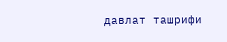давлат ташрифи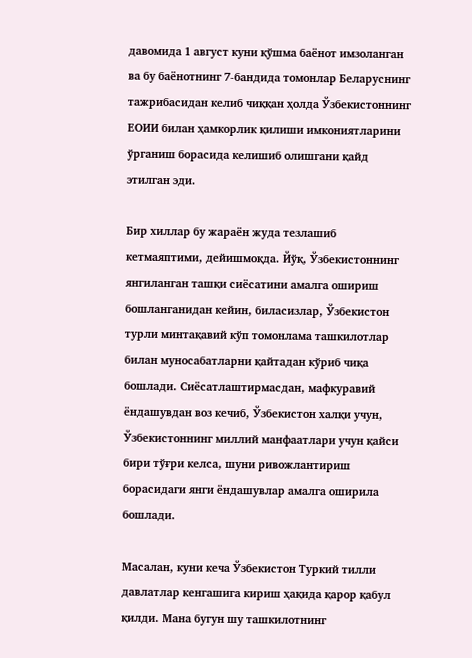давомида 1 август куни қўшма баёнот имзоланган ва бу баёнотнинг 7-бандида томонлар Беларуснинг тажрибасидан келиб чиққан ҳолда Ўзбекистоннинг ЕОИИ билан ҳамкорлик қилиши имкониятларини ўрганиш борасида келишиб олишгани қайд этилган эди.

Бир хиллар бу жараён жуда тезлашиб кетмаяптими, дейишмоқда. Йўқ, Ўзбекистоннинг янгиланган ташқи сиёсатини амалга ошириш бошланганидан кейин, биласизлар, Ўзбекистон турли минтақавий кўп томонлама ташкилотлар билан муносабатларни қайтадан кўриб чиқа бошлади. Сиёсатлаштирмасдан, мафкуравий ёндашувдан воз кечиб, Ўзбекистон халқи учун, Ўзбекистоннинг миллий манфаатлари учун қайси бири тўғри келса, шуни ривожлантириш борасидаги янги ёндашувлар амалга оширила бошлади.

Масалан, куни кеча Ўзбекистон Туркий тилли давлатлар кенгашига кириш ҳақида қарор қабул қилди. Мана бугун шу ташкилотнинг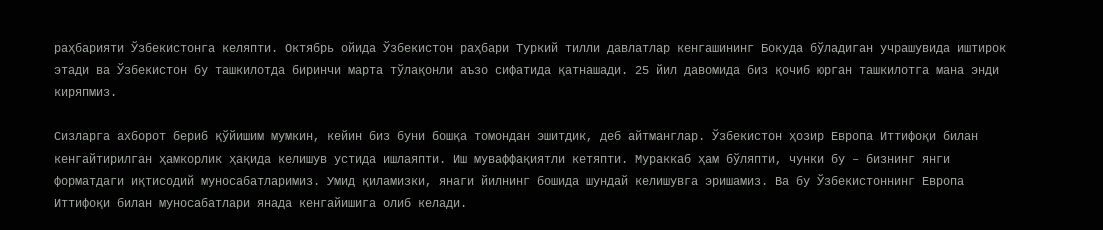раҳбарияти Ўзбекистонга келяпти. Октябрь ойида Ўзбекистон раҳбари Туркий тилли давлатлар кенгашининг Бокуда бўладиган учрашувида иштирок этади ва Ўзбекистон бу ташкилотда биринчи марта тўлақонли аъзо сифатида қатнашади. 25 йил давомида биз қочиб юрган ташкилотга мана энди киряпмиз.

Сизларга ахборот бериб қўйишим мумкин, кейин биз буни бошқа томондан эшитдик, деб айтманглар. Ўзбекистон ҳозир Европа Иттифоқи билан кенгайтирилган ҳамкорлик ҳақида келишув устида ишлаяпти. Иш муваффақиятли кетяпти. Мураккаб ҳам бўляпти, чунки бу – бизнинг янги форматдаги иқтисодий муносабатларимиз. Умид қиламизки, янаги йилнинг бошида шундай келишувга эришамиз. Ва бу Ўзбекистоннинг Европа Иттифоқи билан муносабатлари янада кенгайишига олиб келади.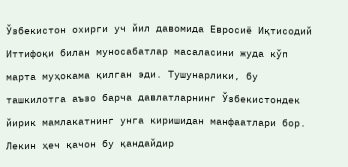Ўзбекистон охирги уч йил давомида Евросиё Иқтисодий Иттифоқи билан муносабатлар масаласини жуда кўп марта муҳокама қилган эди. Тушунарлики, бу ташкилотга аъзо барча давлатларнинг Ўзбекистондек йирик мамлакатнинг унга киришидан манфаатлари бор. Лекин ҳеч қачон бу қандайдир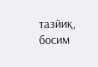тазйиқ, босим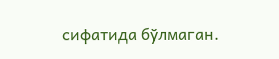сифатида бўлмаган.